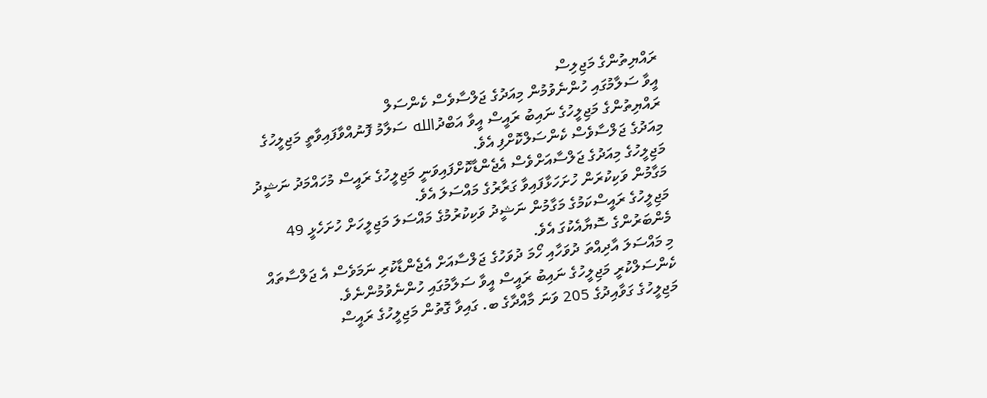ރައްޔިތުންގެ މަޖިލިސް
އީވާ ސަލާމުގައި ހުންނެވުމުން މިއަދުގެ ޖަލްސާވެސް ކެންސަލް
ރައްޔިތުންގެ މަޖިލީހުގެ ނައިބު ރައީސް އީވާ އަބްދުالله ސަލާމު ފޮނުއްވާފައިވާތީ މަޖިލީހުގެ މިއަދުގެ ޖަލްސާވެސް ކެންސަލްކޮށްފި އެވެ.
މަޖިލީހުގެ މިއަދުގެ ޖަލްސާއަށްވެސް އެޖެންޑާކޮށްފައިވަނީ މަޖިލީހުގެ ރައީސް މުހައްމަދު ނަޝީދު މަގާމުން ވަކިކުރަން ހުށަހަޅާފައިވާ ގަރާރުގެ މައްސަލަ އެވެ.
މަޖިލީހުގެ ރައީސްކަމުގެ މަގާމުން ނަޝީދު ވަކިކުރުމުގެ މައްސަލަ މަޖިލީހަށް ހުށަހެޅީ 49 މެންބަރުންގެ ސޮޔާއެކުގަ އެވެ.
މި މައްސަލަ އާދިއްތަ ދުވަހާއި ހޯމަ ދުވަހުގެ ޖަލްސާއަށް އެޖެންޑާކުރި ނަމަވެސް އެ ޖަލްސާތައް ކެންސަލްކުރީ މަޖިލީހުގެ ނައިބު ރައީސް އީވާ ސަލާމުގައި ހުންނެވުމުންނެވެ.
މަޖިލީހުގެ ގަވާއިދުގެ 205 ވަނަ މާއްދާގެ ބ. ގައިވާ ގޮތުން މަޖިލީހުގެ ރައީސް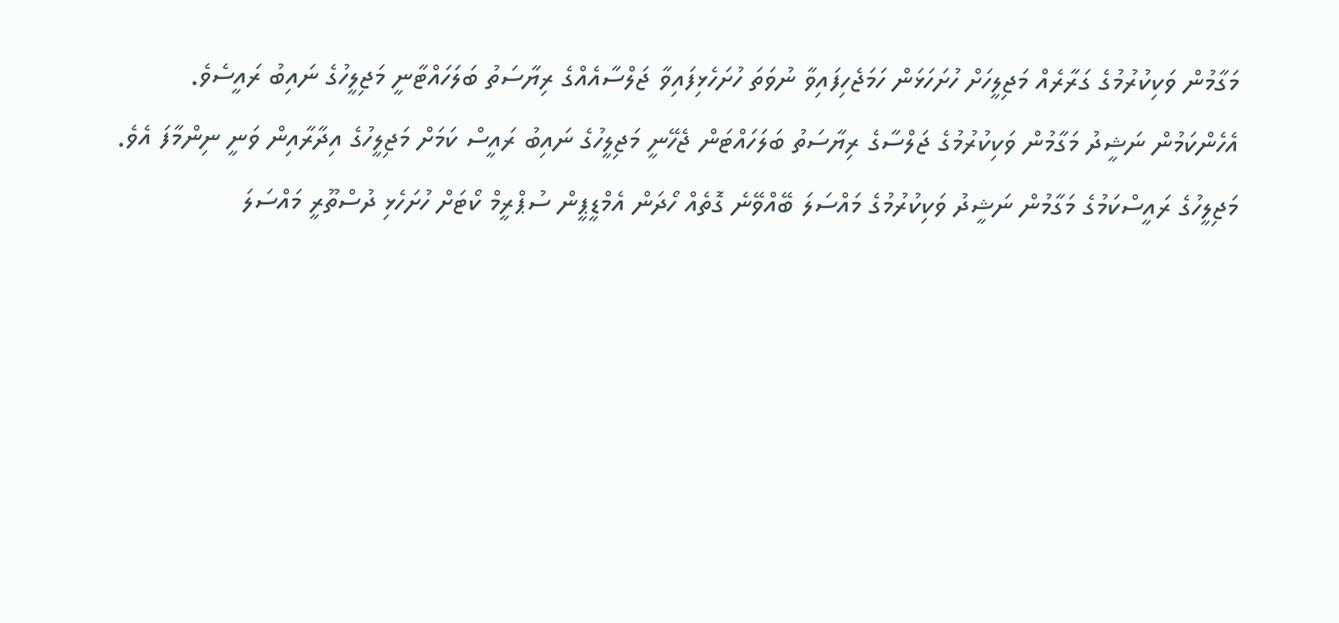މަގާމުން ވަކިކުރުމުގެ ގަރާރެއް މަޖިލީހަށް ހުށަހަޅަން ހަމަޖެހިފައިވާ ނުވަތަ ހުށަހެޅިފައިވާ ޖަލްސާއެއްގެ ރިޔާސަތު ބަލަހައްޓާނީ މަޖިލީހުގެ ނައިބު ރައީސެވެ.
އެހެންކަމުން ނަޝީދު މަގާމުން ވަކިކުރުމުގެ ޖަލްސާގެ ރިޔާސަތު ބަލަހައްޓަން ޖެހޭނީ މަޖިލީހުގެ ނައިބު ރައީސް ކަމަށް މަޖިލީހުގެ އިދާރާއިން ވަނީ ނިންމާފަ އެވެ.
މަޖިލީހުގެ ރައީސްކަމުގެ މަގާމުން ނަޝީދު ވަކިކުރުމުގެ މައްސަލަ ބޭއްވޭނެ ގޮތެއް ހޯދަން އެމްޑީޕީން ސުޕްރީމް ކޯޓަށް ހުށަހެޅި ދުސްތޫރީ މައްސަލަ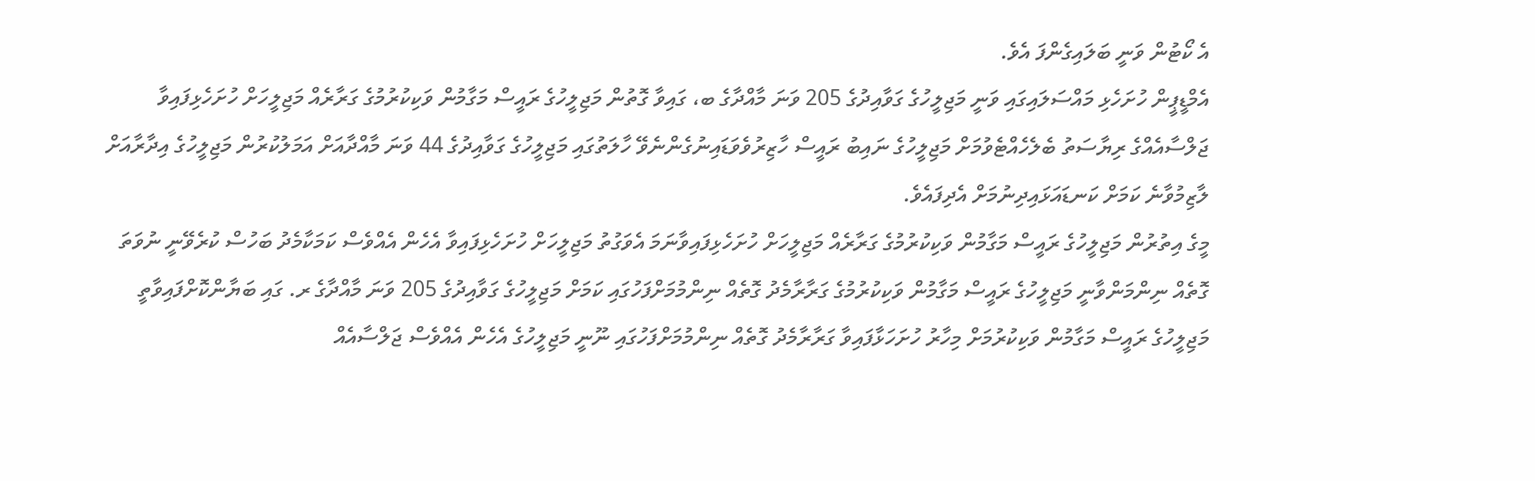އެ ކޯޓުން ވަނީ ބަލައިގެންފަ އެވެ.
އެމްޑީޕީން ހުށަހެޅި މައްސަލައިގައި ވަނީ މަޖިލީހުގެ ގަވާއިދުގެ 205 ވަނަ މާއްދާގެ ބ، ގައިވާ ގޮތުން މަޖިލީހުގެ ރައީސް މަގާމުން ވަކިކުރުމުގެ ގަރާރެއް މަޖިލީހަށް ހުށަހެޅިފައިވާ ޖަލްސާއެއްގެ ރިޔާސަތު ބެލެހެއްޓެވުމަށް މަޖިލީހުގެ ނައިބު ރައީސް ހާޒިރުވެވަޑައިނުގެންނެވޭ ހާލަތުގައި މަޖިލީހުގެ ގަވާއިދުގެ 44 ވަނަ މާއްދާއަށް އަމަލުކުރުން މަޖިލީހުގެ އިދާރާއަށް ލާޒިމުވާނެ ކަމަށް ކަނޑައަޅައިދިނުމަށް އެދިފައެވެ.
މީގެ އިތުރުން މަޖިލީހުގެ ރައީސް މަގާމުން ވަކިކުރުމުގެ ގަރާރެއް މަޖިލީހަށް ހުށަހެޅިފައިވާނަމަ އެވަގުތު މަޖިލީހަށް ހުށަހެޅިފައިވާ އެހެން އެއްވެސް ކަމަކާމެދު ބަހުސް ކުރެވޭނީ ނުވަތަ ގޮތެއް ނިންމަންވާނީ މަޖިލީހުގެ ރައީސް މަގާމުން ވަކިކުރުމުގެ ގަރާރާމެދު ގޮތެއް ނިންމުމަށްފަހުގައި ކަމަށް މަޖިލީހުގެ ގަވާއިދުގެ 205 ވަނަ މާއްދާގެ ރ. ގައި ބަޔާންކޮށްފައިވާތީ މަޖިލީހުގެ ރައީސް މަގާމުން ވަކިކުރުމަށް މިހާރު ހުށަހަޅާފައިވާ ގަރާރާމެދު ގޮތެއް ނިންމުމަށްފަހުގައި ނޫނީ މަޖިލީހުގެ އެހެން އެއްވެސް ޖަލްސާއެއް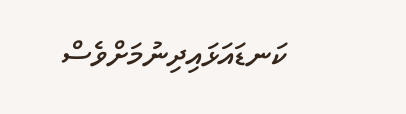ކަނޑައަޅައިދިނުމަށްވެސް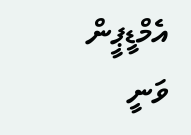އެމްޑީޕީން ވަނީ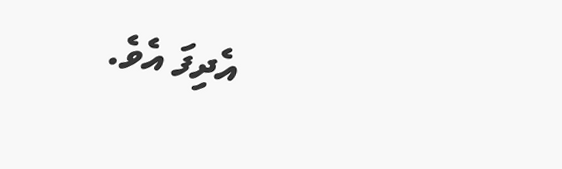އެދިފަ އެވެ.